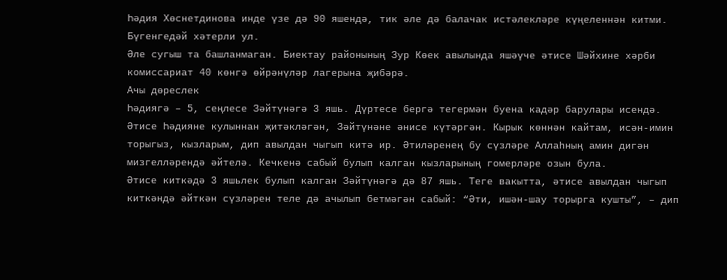Һәдия Хөснетдинова инде үзе дә 90 яшендә, тик әле дә балачак истәлекләре күңеленнән китми. Бүгенгедәй хәтерли ул.
Әле сугыш та башланмаган. Биектау районының Зур Көек авылында яшәүче әтисе Шәйхине хәрби комиссариат 40 көнгә өйрәнүләр лагерына җибәрә.
Ачы дөреслек
Һәдиягә – 5, сеңлесе Зәйтүнәгә 3 яшь. Дүртесе бергә тегермән буена кадәр барулары исендә. Әтисе Һәдияне кулыннан җитәкләгән, Зәйтүнәне әнисе күтәргән. Кырык көннән кайтам, исән-имин торыгыз, кызларым, дип авылдан чыгып китә ир. Әтиләренең бу сүзләре Аллаһның амин дигән мизгелләрендә әйтелә. Кечкенә сабый булып калган кызларының гомерләре озын була.
Әтисе киткәдә 3 яшьлек булып калган Зәйтүнәгә дә 87 яшь. Теге вакытта, әтисе авылдан чыгып киткәндә әйткән сүзләрен теле дә ачылып бетмәгән сабый: “Әти, ишән-шау торырга кушты”, – дип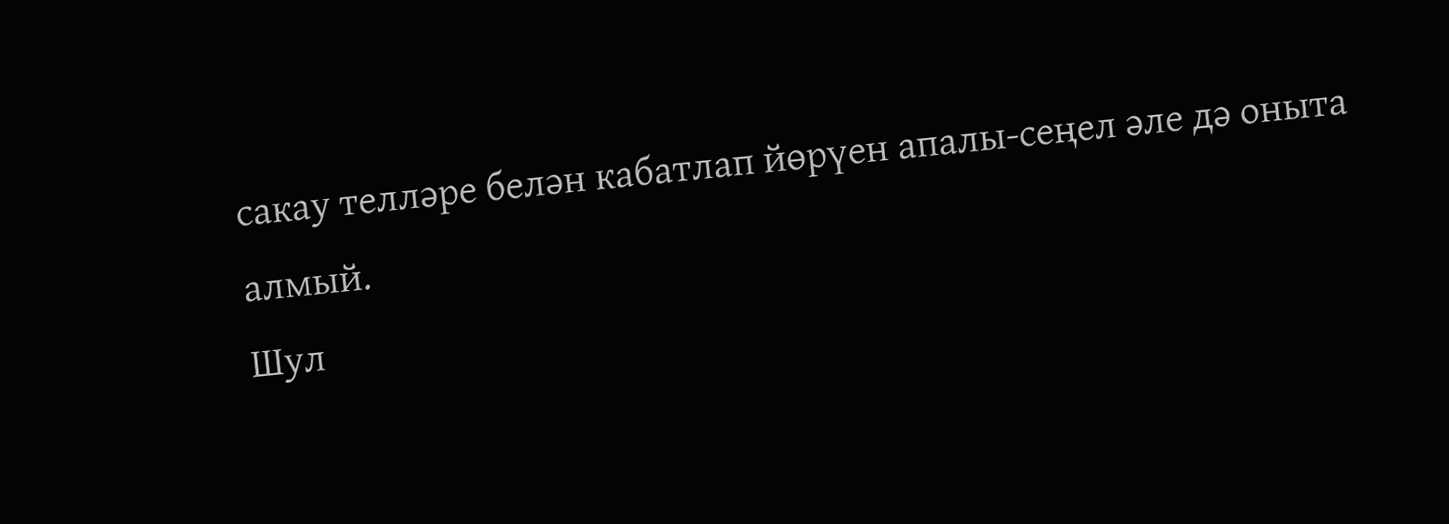сакау телләре белән кабатлап йөрүен апалы-сеңел әле дә оныта алмый.
Шул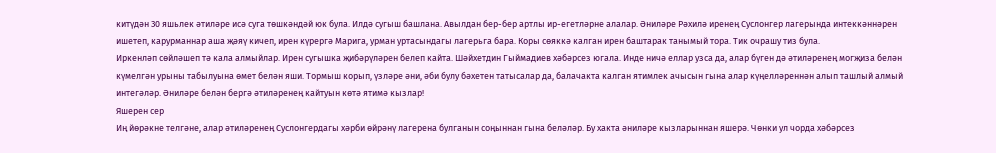китүдән 30 яшьлек әтиләре исә суга төшкәндәй юк була. Илдә сугыш башлана. Авылдан бер-бер артлы ир-егетләрне алалар. Әниләре Рәхилә иренең Суслонгер лагерында интеккәннәрен ишетеп, карурманнар аша җәяү кичеп, ирен күрергә Марига, урман уртасындагы лагерьга бара. Коры сөяккә калган ирен баштарак танымый тора. Тик очрашу тиз була.
Иркенләп сөйләшеп тә кала алмыйлар. Ирен сугышка җибәрүләрен белеп кайта. Шәйхетдин Гыймадиев хәбәрсез югала. Инде ничә еллар узса да, алар бүген дә әтиләренең могҗиза белән күмелгән урыны табылуына өмет белән яши. Тормыш корып, үзләре әни, әби булу бәхетен татысалар да, балачакта калган ятимлек ачысын гына алар күңелләреннән алып ташлый алмый интегәләр. Әниләре белән бергә әтиләренең кайтуын көтә ятимә кызлар!
Яшерен сер
Иң йөрәкне телгәне, алар әтиләренең Суслонгердагы хәрби өйрәнү лагерена булганын соңыннан гына беләләр. Бу хакта әниләре кызларыннан яшерә. Чөнки ул чорда хәбәрсез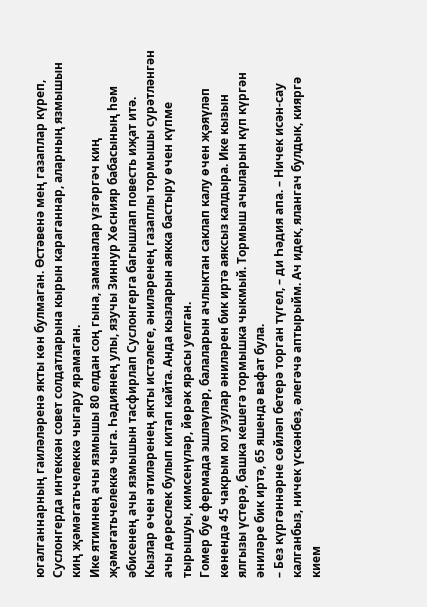югалганнарның гаиләләренә якты көн булмаган. Өстәвенә мең газаплар күреп, Суслонгерда интеккән совет солдатларына кырын караганнар, аларның язмышын киң җәмәгатьчелеккә чыгару ярамаган.
Ике ятимнең ачы язмышы 80 елдан соң гына, заманалар үзгәргәч киң җәмәгатьчелеккә чыга. Һәдиянең улы, язучы Зиннур Хөснияр бабасының һәм әбисенең ачы язмышын тасфирлап Суслонгерга багышлап повесть иҗат итә. Кызлар өчен әтиләренең якты истәлеге, әниләренең газаплы тормышы сурәтләнгән ачы дөреслек булып китап кайта. Анда кызларын аякка бастыру өчен күпме тырышуы, кимсенүләр, йөрәк ярасы уелган.
Гомер буе фермада эшләүләр, балаларын ачлыктан саклап калу өчен җәяүләп көнендә 45 чакрым юл узулар әниләрен бик иртә аяксыз калдыра. Ике кызын ялгызы үстерә, башка кешегә тормышка чыкмый. Тормыш ачыларын күп күргән әниләре бик иртә, 65 яшендә вафат була.
– Без күргәннәрне сөйләп бетерә торган түгел, – ди Һәдия апа. – Ничек исән-сау калганбыз, ничек үскәнбез, әлегәчә аптырыйм. Ач идек, ялангач булдык, кияргә кием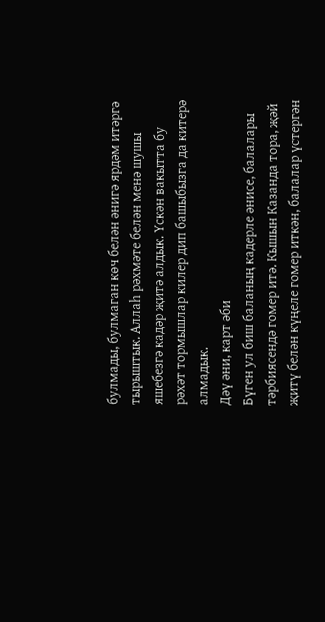булмады, булмаган көч белән әнигә ярдәм итәргә тырыштык. Аллаһ рәхмәте белән менә шушы яшебезгә кадәр җитә алдык. Үскән вакытта бу рәхәт тормышлар килер дип башыбызга да китерә алмадык.
Дәү әни, карт әби
Бүген ул биш баланың кадерле әнисе, балалары тәрбиясендә гомер итә. Кышын Казанда тора, җәй җитү белән күңеле гомер иткән, балалар үстергән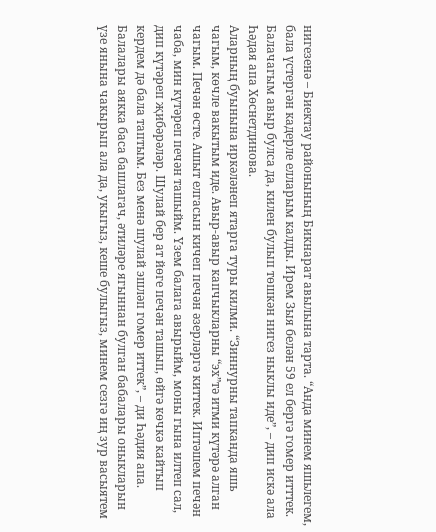нигезенә – Биектау районының Бикнарат авылына тарта. “Анда минем яшьлегем, бала үстергән кадерле елларым калды. Ирем Зыя белән 59 ел бергә гомер итттек. Балачагым авыр булса да, килен булып төшкән нигез ныклы иде”, – дип искә ала Һәдая апа Хөснетдинова.
Аларның буынына иркәләнеп ятарга туры килми. “Зиннурны тапканда яшь чагым, көчле вакытым иде. Авыр-авыр капчыкларны “эх”тә итми күтәрә алган чагым. Печән өсте. Ашыт елгасын кичеп печән әзерләргә киттек. Иптәшем печән чаба, мин күтәреп печән ташыйм. Үзем балага авырыйм, моны гына илтеп сал, дип күтәреп җибәрәләр. Шулай бер ат йөге печән ташып, өйгә көчкә кайтып кердем дә бала таптым. Без менә шулай эшләп гомер иттек”, – ди Һәдия апа.
Балалары аякка баса башлагач, әтиләре ягыннан булган бабалары оныкларын үзе янына чакырып ала да, укыгыз, кеше булыгыз, минем сезгә иң зур васыятем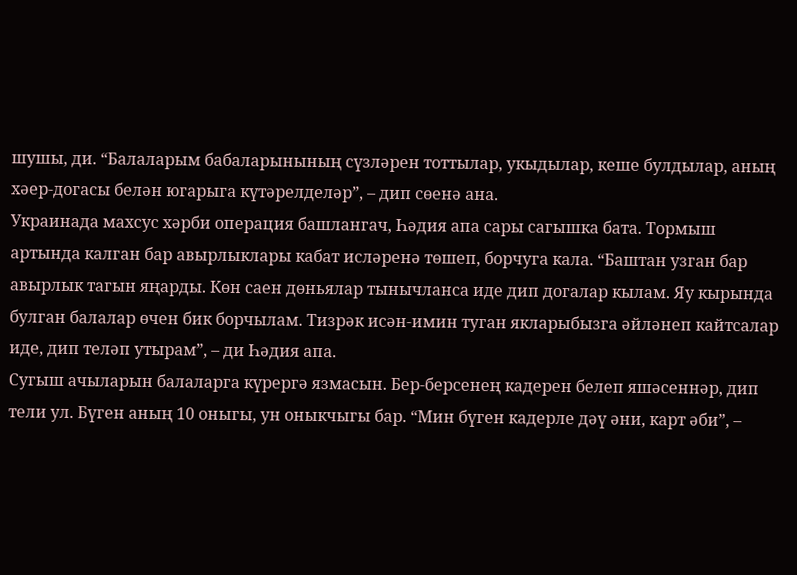шушы, ди. “Балаларым бабаларынының сүзләрен тоттылар, укыдылар, кеше булдылар, аның хәер-догасы белән югарыга күтәрелделәр”, – дип сөенә ана.
Украинада махсус хәрби операция башлангач, Һәдия апа сары сагышка бата. Тормыш артында калган бар авырлыклары кабат исләренә төшеп, борчуга кала. “Баштан узган бар авырлык тагын яңарды. Көн саен дөньялар тынычланса иде дип догалар кылам. Яу кырында булган балалар өчен бик борчылам. Тизрәк исән-имин туган якларыбызга әйләнеп кайтсалар иде, дип теләп утырам”, – ди Һәдия апа.
Сугыш ачыларын балаларга күрергә язмасын. Бер-берсенең кадерен белеп яшәсеннәр, дип тели ул. Бүген аның 10 оныгы, ун оныкчыгы бар. “Мин бүген кадерле дәү әни, карт әби”, –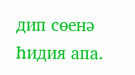дип сөенә Һидия апа.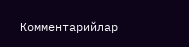Комментарийлар